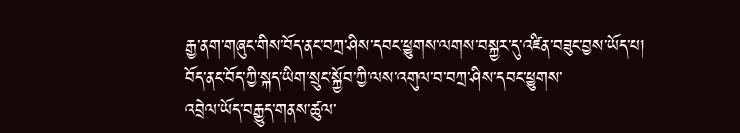རྒྱ་ནག་གཞུང་གིས་བོད་ནང་བཀྲ་ཤིས་དབང་ཕྱུགས་ལགས་བསྐྱར་དུ་འཛིན་བཟུང་བྱས་ཡོད་པ།
བོད་ནང་བོད་ཀྱི་སྐད་ཡིག་སྲུང་སྐྱོབ་ཀྱི་ལས་འགུལ་བ་བཀྲ་ཤིས་དབང་ཕྱུགས་
འབྲེལ་ཡོད་བརྒྱུད་གནས་ཚུལ་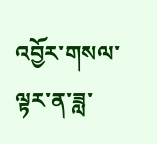འབྱོར་གསལ་ལྟར་ན་ཟླ་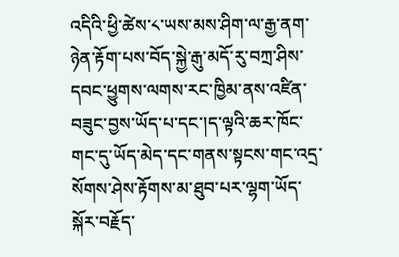འདིའི་ཕྱི་ཚེས་༨་ཡས་མས་ཤིག་ལ་རྒྱ་ནག་ཉེན་རྟོག་པས་བོད་སྐྱེ་རྒུ་མདོ་རུ་བཀྲ་ཤིས་དབང་ཕྱུགས་ལགས་རང་ཁྱིམ་ནས་འཛིན་བཟུང་བྱས་ཡོད་པ་དང་།ད་ལྟའི་ཆར་ཁོང་གང་དུ་ཡོད་མེད་དང་གནས་སྟངས་གང་འདྲ་སོགས་ཤེས་རྟོགས་མ་ཐུབ་པར་ལྷག་ཡོད་སྐོར་བརྗོད་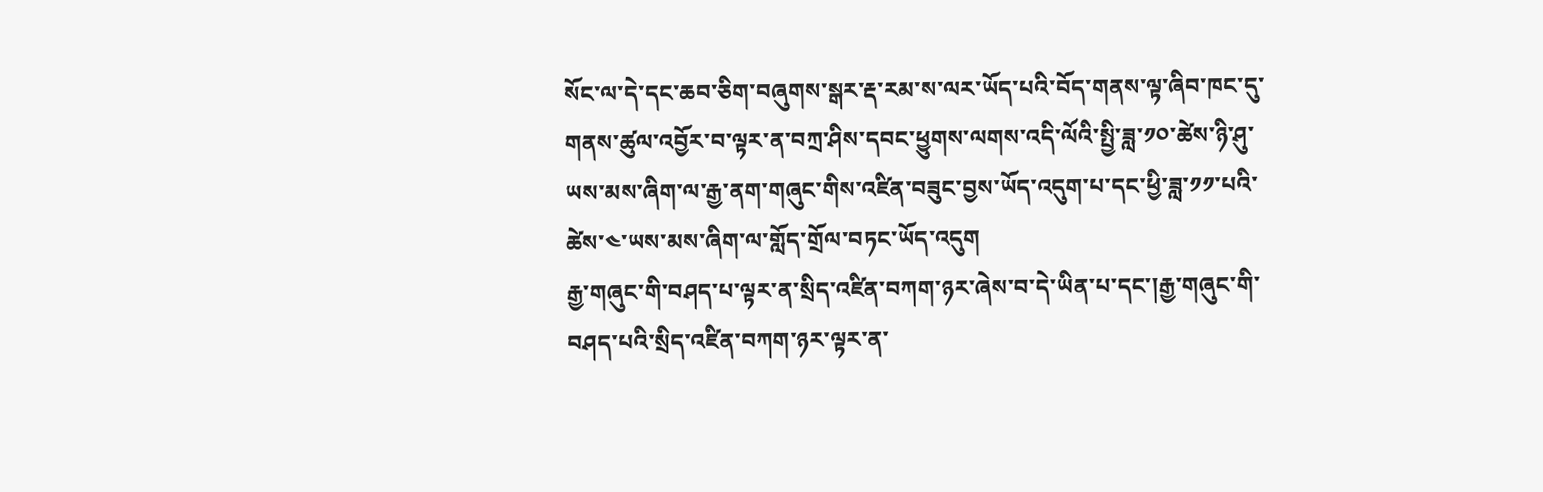སོང་ལ་དེ་དང་ཆབ་ཅིག་བཞུགས་སྒར་རྡ་རམ་ས་ལར་ཡོད་པའི་བོད་གནས་ལྟ་ཞིབ་ཁང་དུ་གནས་ཚུལ་འབྱོར་བ་ལྟར་ན་བཀྲ་ཤིས་དབང་ཕྱུགས་ལགས་འདི་ལོའི་སྤྱི་ཟླ་༡༠་ཚེས་ཉི་ཤུ་ཡས་མས་ཞིག་ལ་རྒྱ་ནག་གཞུང་གིས་འཛིན་བཟུང་བྱས་ཡོད་འདུག་པ་དང་ཕྱི་ཟླ་༡༡་པའི་ཚེས་༤་ཡས་མས་ཞིག་ལ་གློད་གྲོལ་བཏང་ཡོད་འདུག
རྒྱ་གཞུང་གི་བཤད་པ་ལྟར་ན་སྲིད་འཛིན་བཀག་ཉར་ཞེས་བ་དེ་ཡིན་པ་དང་།རྒྱ་གཞུང་གི་བཤད་པའི་སྲིད་འཛིན་བཀག་ཉར་ལྟར་ན་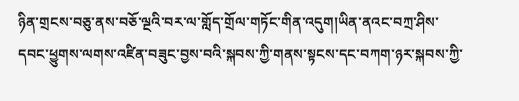ཉིན་གྲངས་བཅུ་ནས་བཅོ་ལྔའི་བར་ལ་གློད་གྲོལ་གཏོང་གིན་འདུག།ཡིན་ནའང་བཀྲ་ཤིས་དབང་ཕྱུགས་ལགས་འཛིན་བཟུང་བྱས་བའི་སྐབས་ཀྱི་གནས་སྟངས་དང་བཀག་ཉར་སྐབས་ཀྱི་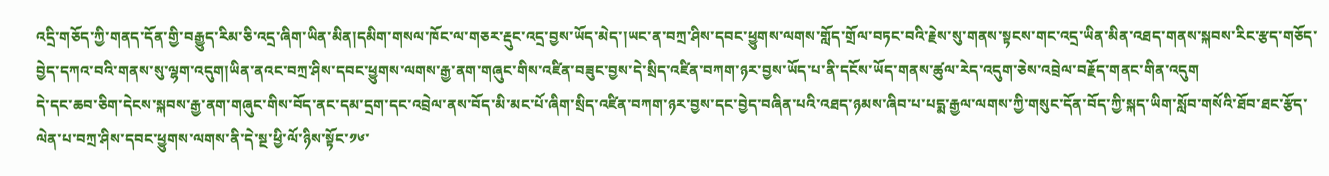འདྲི་གཅོད་ཀྱི་གནད་དོན་གྱི་བརྒྱུད་རིམ་ཅི་འདྲ་ཞིག་ཡིན་མིན།དམིག་གསལ་ཁོང་ལ་གཅར་རྡུང་འདྲ་བྱས་ཡོད་མེད་།ཡང་ན་བཀྲ་ཤིས་དབང་ཕྱུགས་ལགས་གློད་གྲོལ་བཏང་བའི་རྗེས་སུ་གནས་སྟངས་གང་འདྲ་ཡིན་མིན་འཐད་གནས་སྐབས་རིང་རྩད་གཅོད་བྱེད་དཀའ་བའི་གནས་སུ་ལྷག་འདུག།ཡིན་ནའང་བཀྲ་ཤིས་དབང་ཕྱུགས་ལགས་རྒྱ་ནག་གཞུང་གིས་འཛིན་བཟུང་བྱས་དེ་སྲིད་འཛིན་བཀག་ཉར་བྱས་ཡོད་པ་ནི་དངོས་ཡོད་གནས་ཚུལ་རེད་འདུག་ཅེས་འབྲེལ་བརྗོད་གནང་གིན་འདུག
དེ་དང་ཆབ་ཅིག་དེངས་སྐབས་རྒྱ་ནག་གཞུང་གིས་བོད་ནང་དམ་དྲག་དང་འབྲེལ་ནས་བོད་མི་མང་པོ་ཞིག་སྲིད་འཛིན་བཀག་ཉར་བྱས་དང་བྱེད་བཞིན་པའི་འཐད་ཉམས་ཞིབ་པ་པདྨ་རྒྱལ་ལགས་ཀྱི་གསུང་དོན་བོད་ཀྱི་སྐད་ཡིག་སློབ་གསོའི་ཐོབ་ཐང་རྩོད་ལེན་པ་བཀྲ་ཤིས་དབང་ཕྱུགས་ལགས་ནི་དེ་སྔ་ཕྱི་ལོ་ཉིས་སྟོང་༡༦་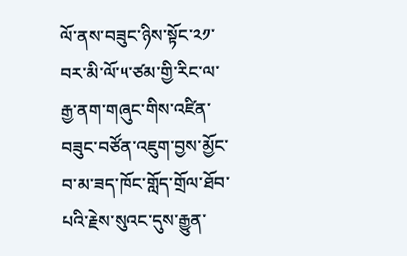ལོ་ནས་བཟུང་ཉིས་སྟོང་༢༡་བར་མི་ལོ་༥་ཙམ་གྱི་རིང་ལ་རྒྱ་ནག་གཞུང་གིས་འཛིན་བཟུང་བཙོན་འཇུག་བྱས་མྱོང་བ་མ་ཟད་ཁོང་གློད་གྲོལ་ཐོབ་པའི་རྗེས་སུའང་དུས་རྒྱུན་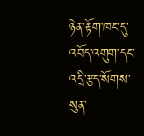ཉེན་རྟོག་ཁང་དུ་འབོད་འགུག་དང་འདྲི་རྩད་སོགས་སུན་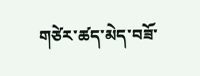གཙེར་ཚད་མེད་བཟོ་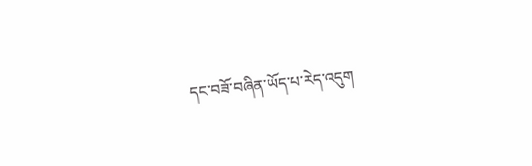དང་བཟོ་བཞིན་ཡོད་པ་རེད་འདུག